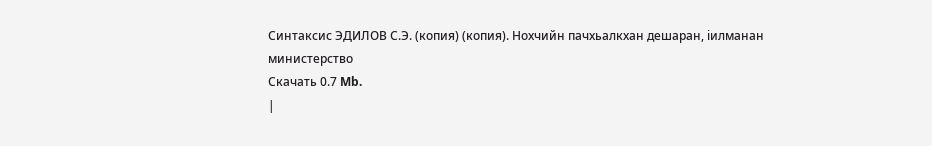Синтаксис ЭДИЛОВ С.Э. (копия) (копия). Нохчийн пачхьалкхан дешаран, iилманан министерство
Скачать 0.7 Mb.
|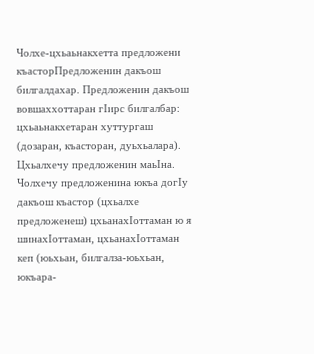Чолхе-цхьаьнакхетта предложени къасторПредложенин дакъош билгалдахар. Предложенин дакъош вовшаххоттаран гIирс билгалбар: цхьаьнакхетаран хуттургаш (дозаран, къасторан, дуьхьалара). Цхьалхечу предложенин маьIна. Чолхечу предложенина юкъа догIу дакъош къастор (цхьалхе предложенеш) цхьанахIоттаман ю я шинахIоттаман, цхьанахIоттаман кеп (юьхьан, билгалза-юьхьан, юкъара-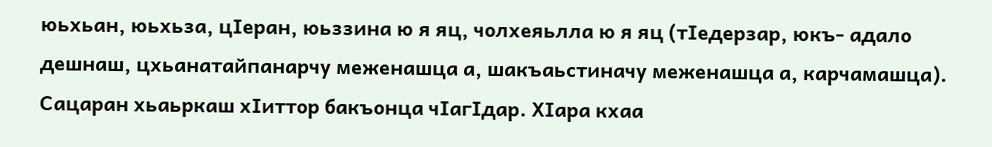юьхьан, юьхьза, цIеран, юьззина ю я яц, чолхеяьлла ю я яц (тIедерзар, юкъ- адало дешнаш, цхьанатайпанарчу меженашца а, шакъаьстиначу меженашца а, карчамашца). Сацаран хьаьркаш хIиттор бакъонца чIагIдар. ХIара кхаа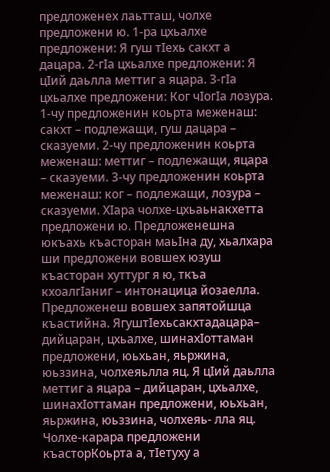предложенех лаьтташ, чолхе предложени ю. 1-ра цхьалхе предложени: Я гуш тIехь сакхт а дацара. 2-гIа цхьалхе предложени: Я цIий даьлла меттиг а яцара. 3-гIа цхьалхе предложени: Ког чIогIа лозура. 1-чу предложенин коьрта меженаш: сакхт – подлежащи, гуш дацара – сказуеми. 2-чу предложенин коьрта меженаш: меттиг – подлежащи, яцара – сказуеми. 3-чу предложенин коьрта меженаш: ког – подлежащи, лозура – сказуеми. ХIара чолхе-цхьаьнакхетта предложени ю. Предложенешна юкъахь къасторан маьIна ду, хьалхара ши предложени вовшех юзуш къасторан хуттург я ю, ткъа кхоалгIаниг – интонацица йозаелла. Предложенеш вовшех запятойшца къастийна. ЯгуштIехьсакхтадацара– дийцаран, цхьалхе, шинахIоттаман предложени, юьхьан, яьржина, юьззина, чолхеяьлла яц. Я цIий даьлла меттиг а яцара – дийцаран, цхьалхе, шинахIоттаман предложени, юьхьан, яьржина, юьззина, чолхеяь- лла яц. Чолхе-карара предложени къасторКоьрта а, тIетуху а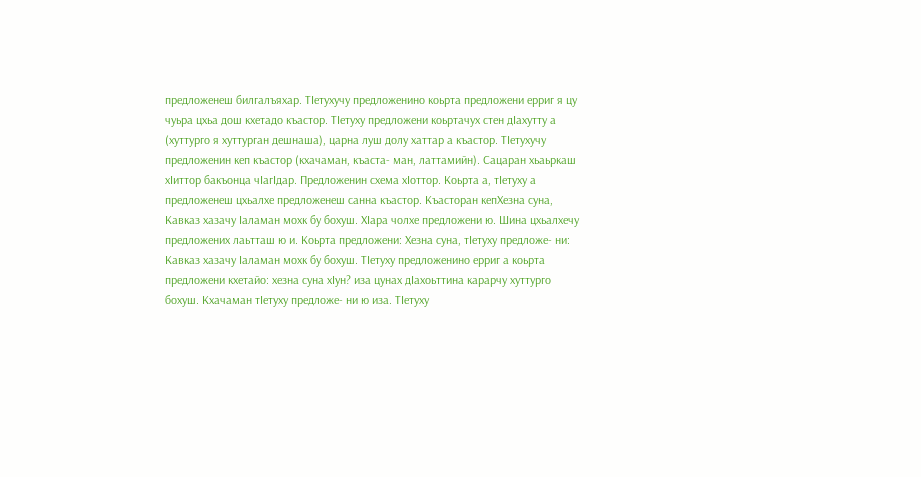предложенеш билгалъяхар. ТIетухучу предложенино коьрта предложени ерриг я цу чуьра цхьа дош кхетадо къастор. ТIетуху предложени коьртачух стен дIахутту а (хуттурго я хуттурган дешнаша), царна луш долу хаттар а къастор. ТIетухучу предложенин кеп къастор (кхачаман, къаста- ман, латтамийн). Сацаран хьаьркаш хIиттор бакъонца чIагIдар. Предложенин схема хIоттор. Коьрта а, тIетуху а предложенеш цхьалхе предложенеш санна къастор. Къасторан кепХезна суна, Кавказ хазачу Iаламан мохк бу бохуш. ХIара чолхе предложени ю. Шина цхьалхечу предложених лаьтташ ю и. Коьрта предложени: Хезна суна, тIетуху предложе- ни: Кавказ хазачу Iаламан мохк бу бохуш. ТIетуху предложенино ерриг а коьрта предложени кхетайо: хезна суна хIун? иза цунах дIахоьттина карарчу хуттурго бохуш. Кхачаман тIетуху предложе- ни ю иза. ТIетуху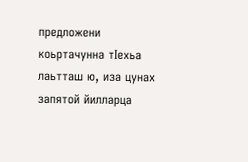предложени коьртачунна тIехьа лаьтташ ю, иза цунах запятой йилларца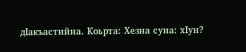дIакъастийна. Коьрта: Хезна суна: хIун?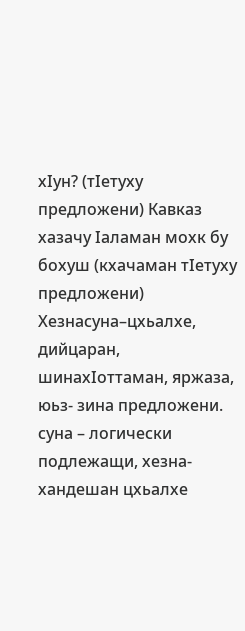хIун? (тIетуху предложени) Кавказ хазачу Iаламан мохк бу бохуш (кхачаман тIетуху предложени) Хезнасуна–цхьалхе, дийцаран, шинахIоттаман, яржаза, юьз- зина предложени. суна – логически подлежащи, хезна- хандешан цхьалхе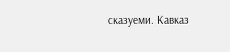сказуеми. Кавказ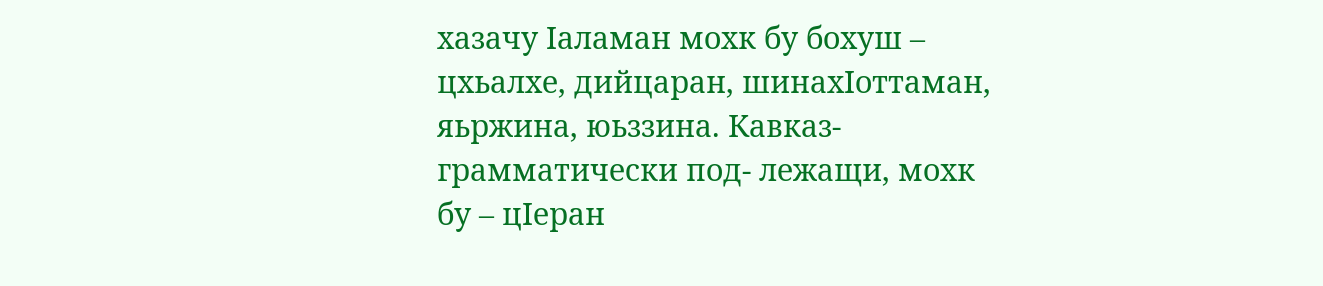хазачу Iаламан мохк бу бохуш – цхьалхе, дийцаран, шинахIоттаман, яьржина, юьззина. Кавказ-грамматически под- лежащи, мохк бу – цIеран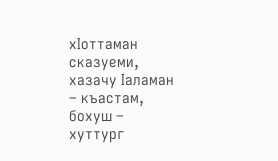хIоттаман сказуеми, хазачу Iаламан – къастам, бохуш – хуттург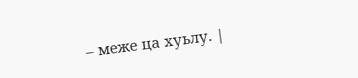– меже ца хуьлу. |